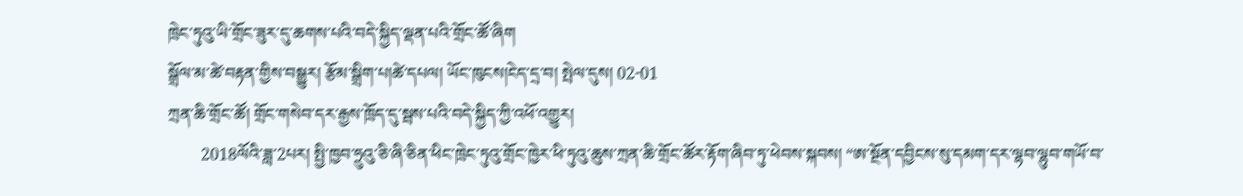ཁྲེང་ཏུའུ་ཡི་གྲོང་ཟུར་དུ་ཆགས་པའི་བདེ་སྐྱིད་ལྡན་པའི་གྲོང་ཚོ་ཞིག
སྒྲོལ་མ་ཚེ་བརྟན་གྱིས་བསྒྱུར། རྩོམ་སྒྲིག་པ།ཚེ་དཔལ། ཡོང་ཁུངས།ངེད་དྲ་བ། སྤེལ་དུས། 02-01
ཀྲན་ཆི་གྲོང་ཚོ། གྲོང་གསེབ་དར་རྒྱས་ཁྲོད་དུ་སྦས་པའི་བདེ་སྐྱིད་ཀྱི་འཕོ་འགྱུར།
        2018ལོའི་ཟླ་2པར། སྤྱི་ཁྱབ་ཧྲུའུ་ཅི་ཞི་ཅིན་ཕིང་ཁྲེང་ཏུའུ་གྲོང་ཁྱེར་ཕི་ཏུའུ་ཆུས་ཀྲན་ཆི་གྲོང་ཚོར་རྟོག་ཞིབ་ཏུ་ཕེབས་སྐབས། “ཨ་སྔོན་དབྱིངས་སུ་དམག་དར་ལྷབ་ལྷུབ་གཡོ་བ་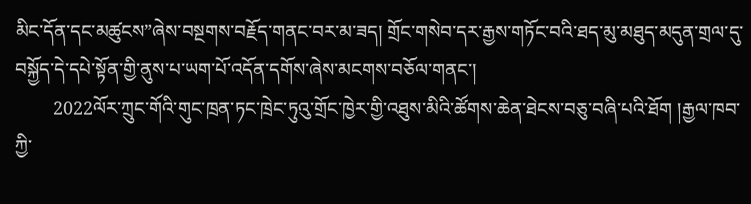མིང་དོན་དང་མཚུངས”ཞེས་བསྔགས་བརྗོད་གནང་བར་མ་ཟད། གྲོང་གསེབ་དར་རྒྱས་གཏོང་བའི་ཐད་མུ་མཐུད་མདུན་གྲལ་དུ་བསྐྱོད་དེ་དཔེ་སྟོན་གྱི་ནུས་པ་ཡག་པོ་འདོན་དགོས་ཞེས་མངགས་བཅོལ་གནང་།
        2022ལོར་ཀྲུང་གོའི་གུང་ཁྲན་ཏང་ཁྲེང་ཏུའུ་གྲོང་ཁྱེར་གྱི་འཐུས་མིའི་ཚོགས་ཆེན་ཐེངས་བཅུ་བཞི་པའི་ཐོག །རྒྱལ་ཁབ་ཀྱི་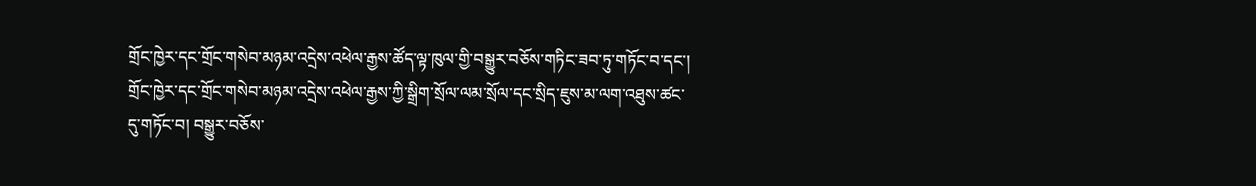གྲོང་ཁྱེར་དང་གྲོང་གསེབ་མཉམ་འདྲེས་འཕེལ་རྒྱས་ཚོད་ལྟ་ཁུལ་གྱི་བསྒྱུར་བཅོས་གཏིང་ཟབ་ཏུ་གཏོང་བ་དང་། གྲོང་ཁྱེར་དང་གྲོང་གསེབ་མཉམ་འདྲེས་འཕེལ་རྒྱས་ཀྱི་སྒྲིག་སྲོལ་ལམ་སྲོལ་དང་སྲིད་ཇུས་མ་ལག་འཐུས་ཚང་དུ་གཏོང་བ། བསྒྱུར་བཅོས་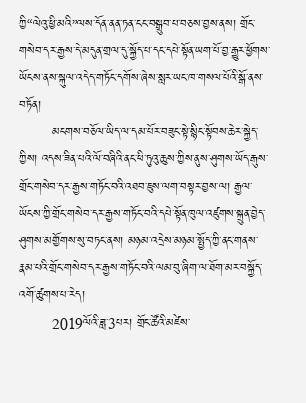ཀྱི“ལེའུ་ཕྱི་མའི”ལས་དོན་ནན་ཏན་ངང་བསྒྲུབ་པ་བཅས་བྱས་ནས། གྲོང་གསེབ་དར་རྒྱས་དེ་མདུན་གྲལ་དུ་སྐྱོད་པ་དང་དཔེ་སྟོན་ཡག་པོ་བྱ་རྒྱུར་ཕྱོགས་ཡོངས་ནས་སྐུལ་འདེད་གཏོང་དགོས་ཞེས་སླར་ཡང་ཁ་གསལ་པོའི་སྒོ་ནས་བཏོན།
        མངགས་བཅོལ་ཡིད་ལ་དམ་པོར་བཟུང་སྟེ་སྙིང་སྟོབས་ཆེར་སྐྱེད་ཀྱིས། འདས་ཟིན་པའི་ལོ་བཞིའི་ནང་ཕི་ཏུའུ་ཆུས་ཀྱིས་ནུས་ཤུགས་ཡོད་རྒུས་གྲོང་གསེབ་དར་རྒྱས་གཏོང་བའི་འཐབ་ཇུས་ལག་བསྟར་བྱས་ལ། རྒྱལ་ཡོངས་ཀྱི་གྲོང་གསེབ་དར་རྒྱས་གཏོང་བའི་དཔེ་སྟོན་ཁུལ་འཛུགས་སྐྲུན་བྱེད་ཤུགས་མགྱོགས་སུ་བཏང་ནས། མཉམ་འདྲེས་མཉམ་སྤྱོད་ཀྱི་ནང་གནས་རྣམ་པའི་གྲོང་གསེབ་དར་རྒྱས་གཏོང་བའི་ལམ་བུ་ཞིག་ལ་ཐོག་མར་བསྐྱོད་འགོ་ཚུགས་པ་རེད།
        2019ལོའི་ཟླ་3པར། གྲོང་ཚོའི་མཛེས་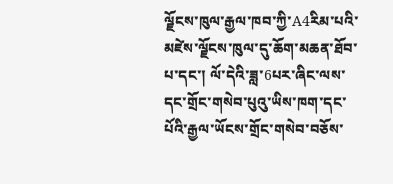ལྗོངས་ཁུལ་རྒྱལ་ཁབ་ཀྱི་A4རིམ་པའི་མཛེས་ལྗོངས་ཁུལ་དུ་ཆོག་མཆན་ཐོབ་པ་དང་། ལོ་དེའི་ཟླ་6པར་ཞིང་ལས་དང་གྲོང་གསེབ་པུའུ་ཡིས་ཁག་དང་པོའི་རྒྱལ་ཡོངས་གྲོང་གསེབ་བཅོས་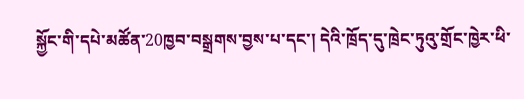སྐྱོང་གི་དཔེ་མཚོན་20ཁྱབ་བསྒྲགས་བྱས་པ་དང་། དེའི་ཁྲོད་དུ་ཁྲེང་ཏུའུ་གྲོང་ཁྱེར་ཕི་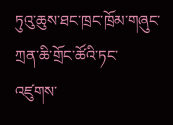ཏུའུ་ཆུས་ཐང་ཁྲང་ཁྲོམ་གཞུང་ཀྲན་ཆི་གྲོང་ཚོའི་ཏང་འཛུགས་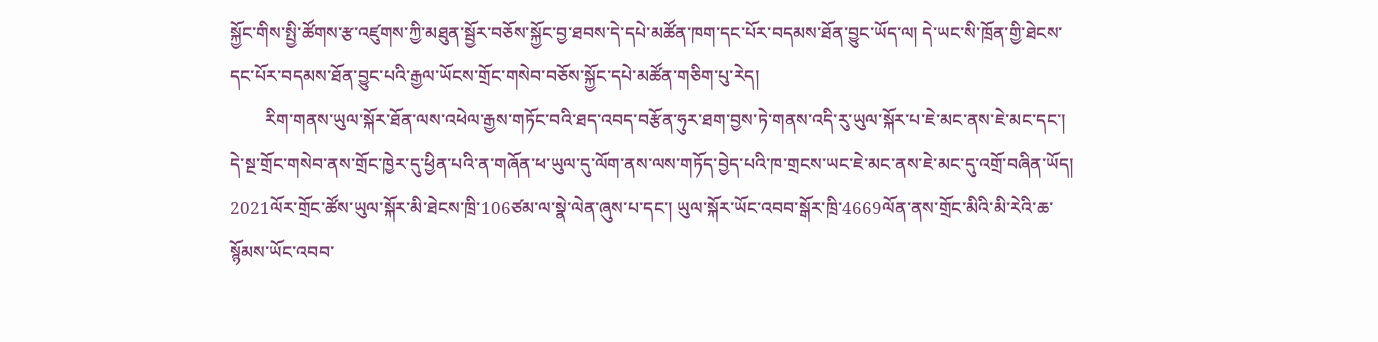སྐྱོང་གིས་སྤྱི་ཚོགས་རྩ་འཛུགས་ཀྱི་མཐུན་སྦྱོར་བཅོས་སྐྱོང་བྱ་ཐབས་དེ་དཔེ་མཚོན་ཁག་དང་པོར་བདམས་ཐོན་བྱུང་ཡོད་ལ། དེ་ཡང་སི་ཁྲོན་གྱི་ཐེངས་དང་པོར་བདམས་ཐོན་བྱུང་པའི་རྒྱལ་ཡོངས་གྲོང་གསེབ་བཅོས་སྐྱོང་དཔེ་མཚོན་གཅིག་པུ་རེད།
        རིག་གནས་ཡུལ་སྐོར་ཐོན་ལས་འཕེལ་རྒྱས་གཏོང་བའི་ཐད་འབད་བརྩོན་ཧུར་ཐག་བྱས་ཏེ་གནས་འདི་རུ་ཡུལ་སྐོར་པ་ཇེ་མང་ནས་ཇེ་མང་དང་། དེ་སྔ་གྲོང་གསེབ་ནས་གྲོང་ཁྱེར་དུ་ཕྱིན་པའི་ན་གཞོན་ཕ་ཡུལ་དུ་ལོག་ནས་ལས་གཏོད་བྱེད་པའི་ཁ་གྲངས་ཡང་ཇེ་མང་ནས་ཇེ་མང་དུ་འགྲོ་བཞིན་ཡོད། 2021ལོར་གྲོང་ཚོས་ཡུལ་སྐོར་མི་ཐེངས་ཁྲི་106ཙམ་ལ་སྣེ་ལེན་ཞུས་པ་དང་། ཡུལ་སྐོར་ཡོང་འབབ་སྒོར་ཁྲི་4669ལོན་ནས་གྲོང་མིའི་མི་རེའི་ཆ་སྙོམས་ཡོང་འབབ་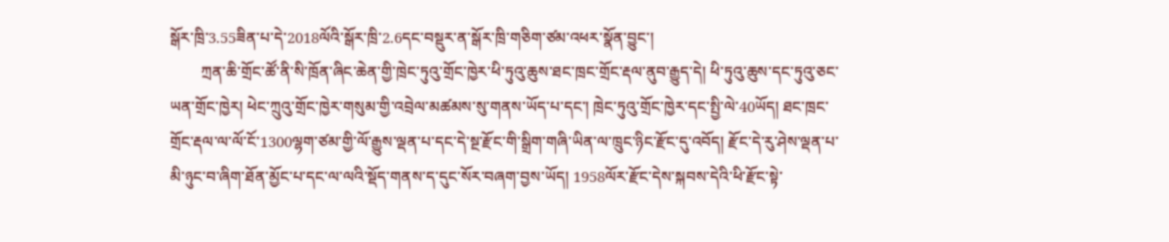སྒོར་ཁྲི་3.55ཟིན་པ་དེ་2018ལོའི་སྒོར་ཁྲི་2.6དང་བསྡུར་ན་སྒོར་ཁྲི་གཅིག་ཙམ་འཕར་སྣོན་བྱུང་།
        ཀྲན་ཆི་གྲོང་ཚོ་ནི་སི་ཁྲོན་ཞིང་ཆེན་གྱི་ཁྲེང་ཏུའུ་གྲོང་ཁྱེར་ཕི་ཏུའུ་ཆུས་ཐང་ཁྲང་གྲོང་རྡལ་ནུབ་རྒྱུད་དེ། ཕི་ཏུའུ་ཆུས་དང་ཏུའུ་ཅང་ཡན་གྲོང་ཁྱེར། ཕེང་ཀྲུའུ་གྲོང་ཁྱེར་གསུམ་གྱི་འབྲེལ་མཚམས་སུ་གནས་ཡོད་པ་དང་། ཁྲེང་ཏུའུ་གྲོང་ཁྱེར་དང་སྤྱི་ལེ་40ཡོད། ཐང་ཁྲང་གྲོང་རྡལ་ལ་ལོ་ངོ་1300ལྷག་ཙམ་གྱི་ལོ་རྒྱུས་ལྡན་པ་དང་དེ་སྔ་རྫོང་གི་སྒྲིག་གཞི་ཡིན་ལ་ཁྲུང་ཉིང་རྫོང་དུ་འབོད། རྫོང་དེ་རུ་ཤེས་ལྡན་པ་མི་ཉུང་བ་ཞིག་ཐོན་མྱོང་པ་དང་ལ་ལའི་སྡོད་གནས་ད་དུང་སོར་བཞག་བྱས་ཡོད། 1958ལོར་རྫོང་དེས་སྐབས་དེའི་ཕི་རྫོང་སྟེ་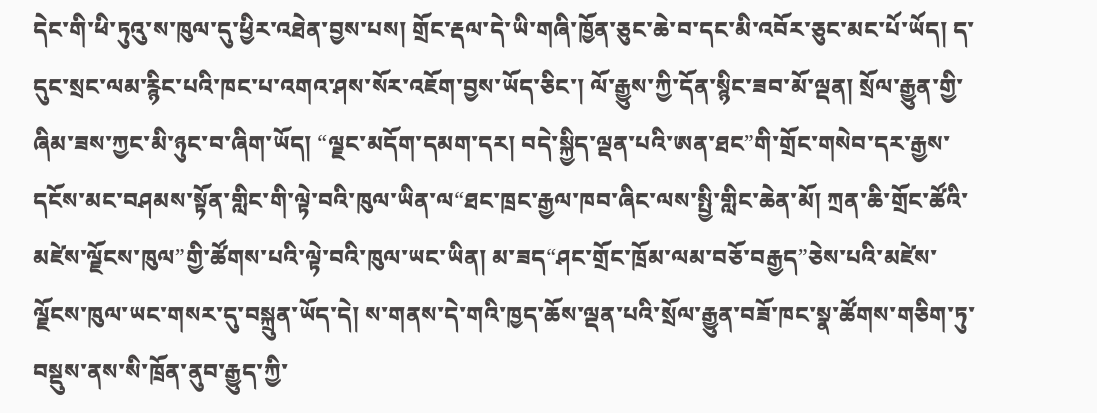དེང་གི་ཕི་ཏུའུ་ས་ཁུལ་དུ་ཕྱིར་འཐེན་བྱས་པས། གྲོང་རྡལ་དེ་ཡི་གཞི་ཁྱོན་ཅུང་ཆེ་བ་དང་མི་འབོར་ཅུང་མང་པོ་ཡོད། ད་དུང་སྲང་ལམ་རྙིང་པའི་ཁང་པ་འགའ་ཤས་སོར་འཇོག་བྱས་ཡོད་ཅིང་། ལོ་རྒྱུས་ཀྱི་དོན་སྙིང་ཟབ་མོ་ལྡན། སྲོལ་རྒྱུན་གྱི་ཞིམ་ཟས་ཀྱང་མི་ཉུང་བ་ཞིག་ཡོད། “ལྗང་མདོག་དམག་དར། བདེ་སྐྱིད་ལྡན་པའི་ཨན་ཐང”གི་གྲོང་གསེབ་དར་རྒྱས་དངོས་མང་བཤམས་སྟོན་གླིང་གི་ལྟེ་བའི་ཁུལ་ཡིན་ལ“ཐང་ཁྲང་རྒྱལ་ཁབ་ཞིང་ལས་སྤྱི་གླིང་ཆེན་མོ། ཀྲན་ཆི་གྲོང་ཚོའི་མཛེས་ལྗོངས་ཁུལ”གྱི་ཚོགས་པའི་ལྟེ་བའི་ཁུལ་ཡང་ཡིན། མ་ཟད“ཤང་གྲོང་ཁྲོམ་ལམ་བཅོ་བརྒྱད”ཅེས་པའི་མཛེས་ལྗོངས་ཁུལ་ཡང་གསར་དུ་བསྐྲུན་ཡོད་དེ། ས་གནས་དེ་གའི་ཁྱད་ཆོས་ལྡན་པའི་སྲོལ་རྒྱུན་བཟོ་ཁང་སྣ་ཚོགས་གཅིག་ཏུ་བསྡུས་ནས་སི་ཁྲོན་ནུབ་རྒྱུད་ཀྱི་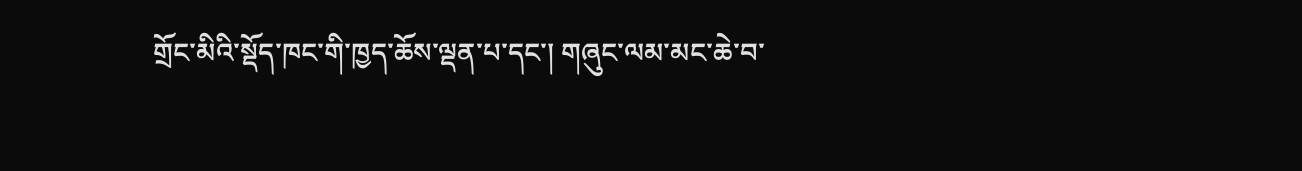གྲོང་མིའི་སྡོད་ཁང་གི་ཁྱད་ཆོས་ལྡན་པ་དང་། གཞུང་ལམ་མང་ཆེ་བ་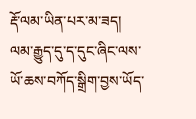རྡོ་ལམ་ཡིན་པར་མ་ཟད། ལམ་རྒྱུད་དུ་ད་དུང་ཞིང་ལས་ཡོ་ཆས་བཀོད་སྒྲིག་བྱས་ཡོད་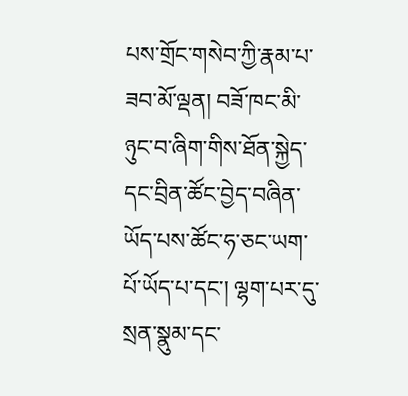པས་གྲོང་གསེབ་ཀྱི་རྣམ་པ་ཟབ་མོ་ལྡན། བཟོ་ཁང་མི་ཉུང་བ་ཞིག་གིས་ཐོན་སྐྱེད་དང་བྲིན་ཚོང་བྱེད་བཞིན་ཡོད་པས་ཚོང་ཧ་ཅང་ཡག་པོ་ཡོད་པ་དང་། ལྷག་པར་དུ་སྲན་སྣུམ་དང་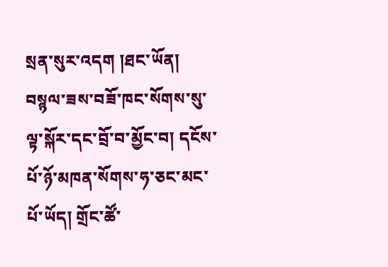སྲན་སུར་འདག །ཐང་ཡོན། བསྙལ་ཟས་བཟོ་ཁང་སོགས་སུ་ལྟ་སྐོར་དང་བྲོ་བ་མྱོང་བ། དངོས་པོ་ཉོ་མཁན་སོགས་ཧ་ཅང་མང་པོ་ཡོད། གྲོང་ཚོ་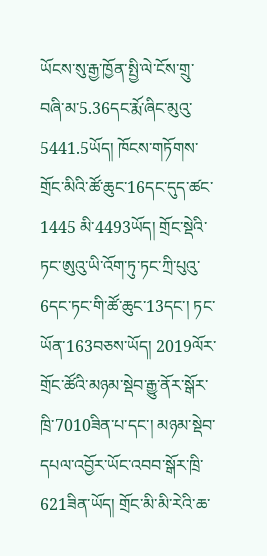ཡོངས་སུ་རྒྱ་ཁྱོན་སྤྱི་ལེ་ངོས་གྲུ་བཞི་མ་5.36དང་རྨོ་ཞིང་མུའུ་5441.5ཡོད། ཁོངས་གཏོགས་གྲོང་མིའི་ཚོ་ཆུང་16དང་དུད་ཚང་1445 མི་4493ཡོད། གྲོང་སྡེའི་ཏང་ཨུའུ་ཡི་འོག་ཏུ་ཏང་ཀྲི་པུའུ་6དང་ཏང་གི་ཚོ་ཆུང་13དང་། ཏང་ཡོན་163བཅས་ཡོད། 2019ལོར་གྲོང་ཚོའི་མཉམ་སྡེབ་རྒྱུ་ནོར་སྒོར་ཁྲི་7010ཟིན་པ་དང་། མཉམ་སྡེབ་དཔལ་འབྱོར་ཡོང་འབབ་སྒོར་ཁྲི་621ཟིན་ཡོད། གྲོང་མི་མི་རེའི་ཆ་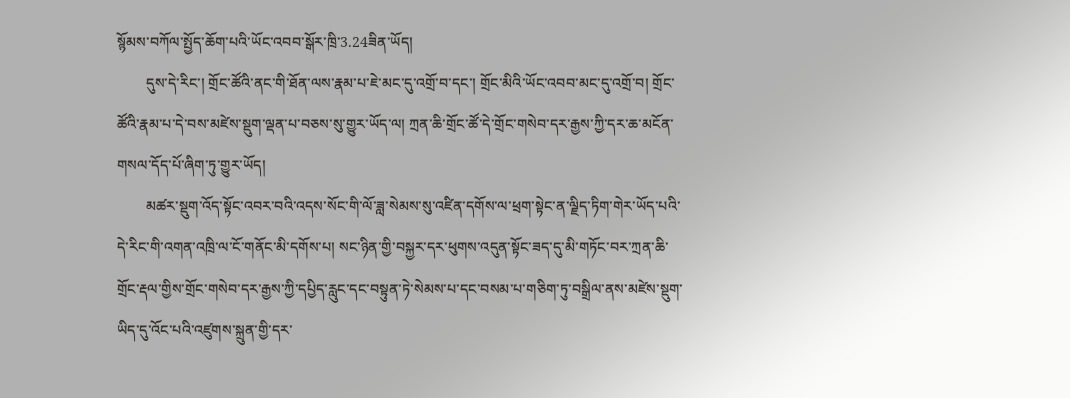སྙོམས་བཀོལ་སྤྱོད་ཆོག་པའི་ཡོང་འབབ་སྒོར་ཁྲི་3.24ཟིན་ཡོད།
        དུས་དེ་རིང་། གྲོང་ཚོའི་ནང་གི་ཐོན་ལས་རྣམ་པ་ཇེ་མང་དུ་འགྲོ་བ་དང་། གྲོང་མིའི་ཡོང་འབབ་མང་དུ་འགྲོ་བ། གྲོང་ཚོའི་རྣམ་པ་དེ་བས་མཛེས་སྡུག་ལྡན་པ་བཅས་སུ་གྱུར་ཡོད་ལ། ཀྲན་ཆི་གྲོང་ཚོ་དེ་གྲོང་གསེབ་དར་རྒྱས་ཀྱི་དར་ཆ་མངོན་གསལ་དོད་པོ་ཞིག་ཏུ་གྱུར་ཡོད།
        མཚར་སྡུག་འོད་སྟོང་འབར་བའི་འདས་སོང་གི་ལོ་ཟླ་སེམས་སུ་འཛིན་དགོས་ལ་ཕྲག་སྟེང་ན་ལྗིད་ཏིག་གེར་ཡོད་པའི་དེ་རིང་གི་འགན་འཁྲི་ལ་ངོ་གནོང་མི་དགོས་པ། སང་ཉིན་གྱི་བསྐྱར་དར་ཕུགས་འདུན་སྟོང་ཟད་དུ་མི་གཏོང་བར་ཀྲན་ཆི་གྲོང་རྡལ་གྱིས་གྲོང་གསེབ་དར་རྒྱས་ཀྱི་དཔྱིད་རླུང་དང་བསྟུན་ཏེ་སེམས་པ་དང་བསམ་པ་གཅིག་ཏུ་བསྒྲིལ་ནས་མཛེས་སྡུག་ཡིད་དུ་འོང་པའི་འཛུགས་སྐྲུན་གྱི་དར་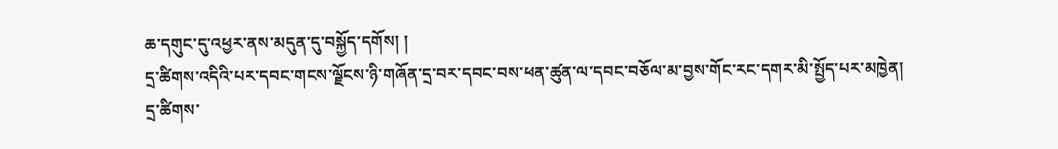ཆ་དགུང་དུ་འཕྱར་ནས་མདུན་དུ་བསྐྱོད་དགོས། །
དྲ་ཚིགས་འདིའི་པར་དབང་གངས་ལྗོངས་ཉི་གཞོན་དྲ་བར་དབང་བས་ཕན་ཚུན་ལ་དབང་བཅོལ་མ་བྱས་གོང་རང་དགར་མི་སྤྱོད་པར་མཁྱེན།
དྲ་ཚིགས་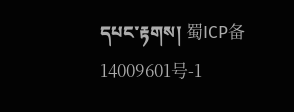དཔང་རྟགས། 蜀ICP备14009601号-1